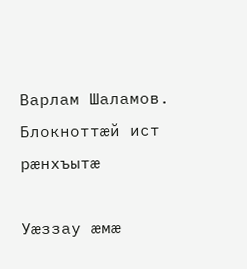Варлам Шаламов. Блокноттæй ист рæнхъытæ

Уæззау æмæ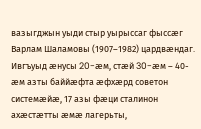вазыгджын уыди стыр уырыссаг фыссæг Варлам Шаламовы (1907–1982) цардвæндаг. Ивгъуыд æнусы 20-æм, стæй 30-æм – 40-æм азты баййæфта æфхæрд советон системæйæ, 17 азы фæци сталинон ахæстæтты æмæ лагерьты,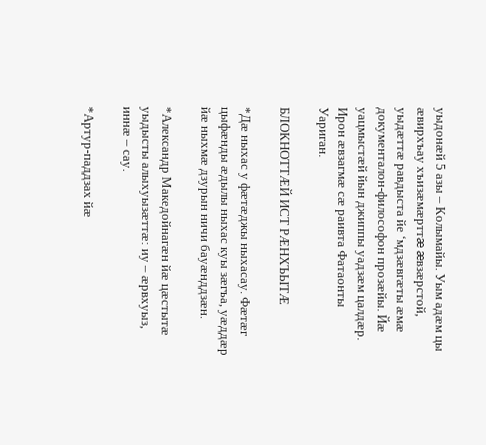уыдонæй 5 азы – Колымайы. Уым адæм цы æвирхъау хъизæмæрттæ æвзæрстой, уыдæттæ равдыста йе ‘мдзæвгæты æмæ документалон-философон прозæйы. Йæ уацмыстæй йын джиппы уадзæм цалдæр. Ирон æвзагмæ сæ раивта Фатаонты Уариган.

БЛОКНОТТÆЙ ИСТ РÆНХЪЫТÆ

*Дæ ныхас у фæтæджы ныхасау. Фæтæг цыфæнды æдылы ныхас куы зæгъа, уæддæр йæ ныхмæ дзурын ничи бауæнддзæн.

*Александр Македойнагæн йæ цæстытæ уыдысты алыхуызæттæ: иу – æрвхуыз, иннæ – сау.

*Артур-паддзах йæ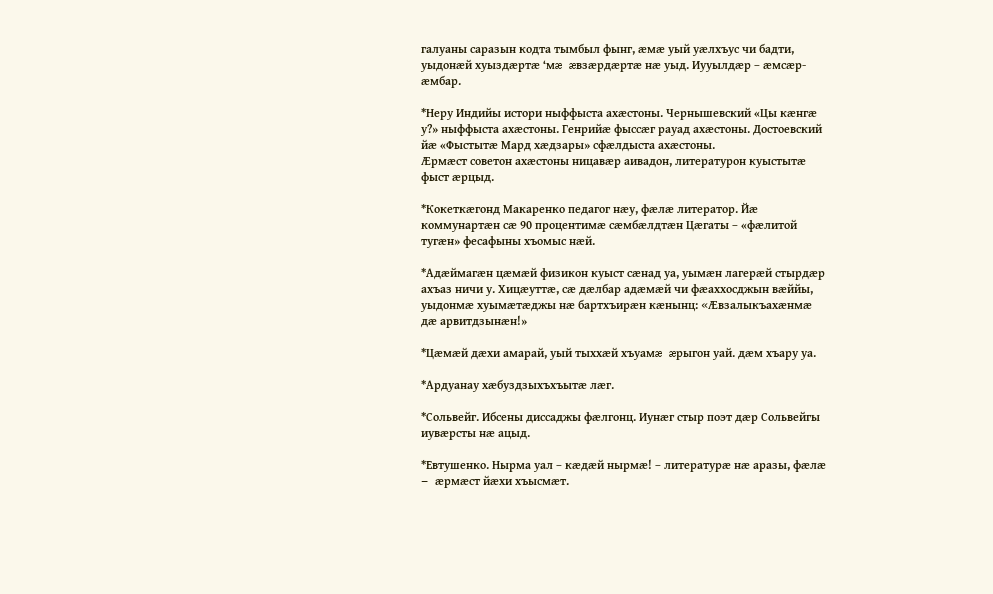галуаны саразын кодта тымбыл фынг, æмæ уый уæлхъус чи бадти, уыдонæй хуыздæртæ ‘мæ æвзæрдæртæ нæ уыд. Иууылдæр – æмсæр-æмбар.

*Неру Индийы истори ныффыста ахæстоны. Чернышевский «Цы кæнгæ у?» ныффыста ахæстоны. Генрийæ фыссæг рауад ахæстоны. Достоевский йæ «Фыстытæ Мард хæдзары» сфæлдыста ахæстоны.
Æрмæст советон ахæстоны ницавæр аивадон, литературон куыстытæ фыст æрцыд.

*Кокеткæгонд Макаренко педагог нæу, фæлæ литератор. Йæ коммунартæн сæ 90 процентимæ сæмбæлдтæн Цæгаты – «фæлитой тугæн» фесафыны хъомыс нæй.

*Адæймагæн цæмæй физикон куыст сæнад уа, уымæн лагерæй стырдæр ахъаз ничи у. Хицæуттæ, сæ дæлбар адæмæй чи фæаххосджын вæййы, уыдонмæ хуымæтæджы нæ бартхъирæн кæнынц: «Æвзалыкъахæнмæ дæ арвитдзынæн!»

*Цæмæй дæхи амарай, уый тыххæй хъуамæ æрыгон уай. дæм хъару уа.

*Ардуанау хæбуздзыхъхъытæ лæг.

*Сольвейг. Ибсены диссаджы фæлгонц. Иунæг стыр поэт дæр Сольвейгы иувæрсты нæ ацыд.

*Евтушенко. Нырма уал – кæдæй нырмæ! – литературæ нæ аразы, фæлæ – æрмæст йæхи хъысмæт.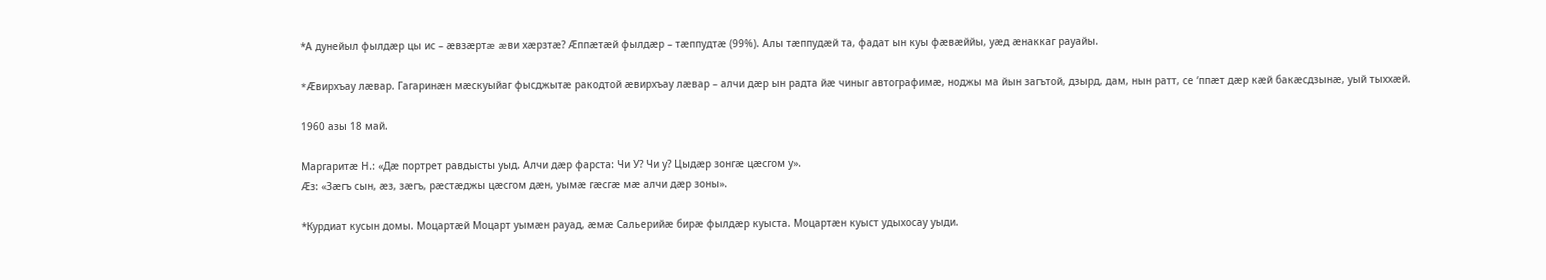*А дунейыл фылдæр цы ис – æвзæртæ æви хæрзтæ? Æппæтæй фылдæр – тæппудтæ (99%). Алы тæппудæй та, фадат ын куы фæвæййы, уæд æнаккаг рауайы.

*Æвирхъау лæвар. Гагаринæн мæскуыйаг фысджытæ ракодтой æвирхъау лæвар – алчи дæр ын радта йæ чиныг автографимæ, ноджы ма йын загътой, дзырд, дам, нын ратт, се ‘ппæт дæр кæй бакæсдзынæ, уый тыххæй.

1960 азы 18 май.

Маргаритæ Н.: «Дæ портрет равдысты уыд. Алчи дæр фарста: Чи У? Чи у? Цыдæр зонгæ цæсгом у».
Æз: «Зæгъ сын, æз, зæгъ, рæстæджы цæсгом дæн, уымæ гæсгæ мæ алчи дæр зоны».

*Курдиат кусын домы. Моцартæй Моцарт уымæн рауад, æмæ Сальерийæ бирæ фылдæр куыста. Моцартæн куыст удыхосау уыди.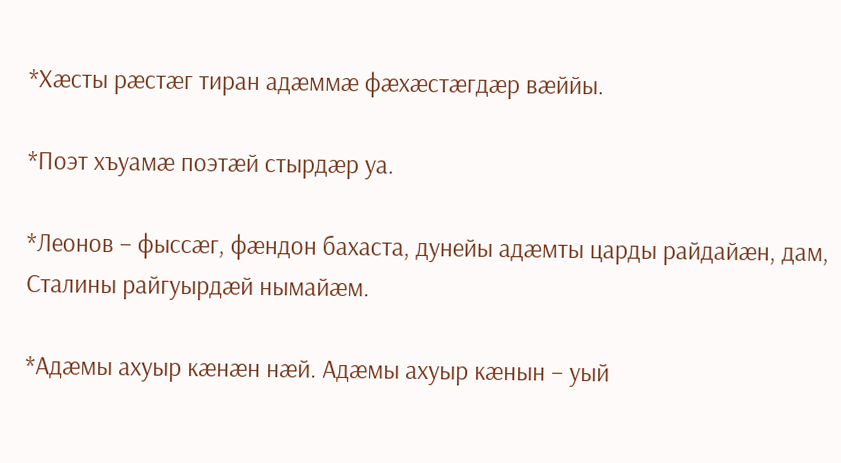*Хæсты рæстæг тиран адæммæ фæхæстæгдæр вæййы.

*Поэт хъуамæ поэтæй стырдæр уа.

*Леонов – фыссæг, фæндон бахаста, дунейы адæмты царды райдайæн, дам, Сталины райгуырдæй нымайæм.

*Адæмы ахуыр кæнæн нæй. Адæмы ахуыр кæнын – уый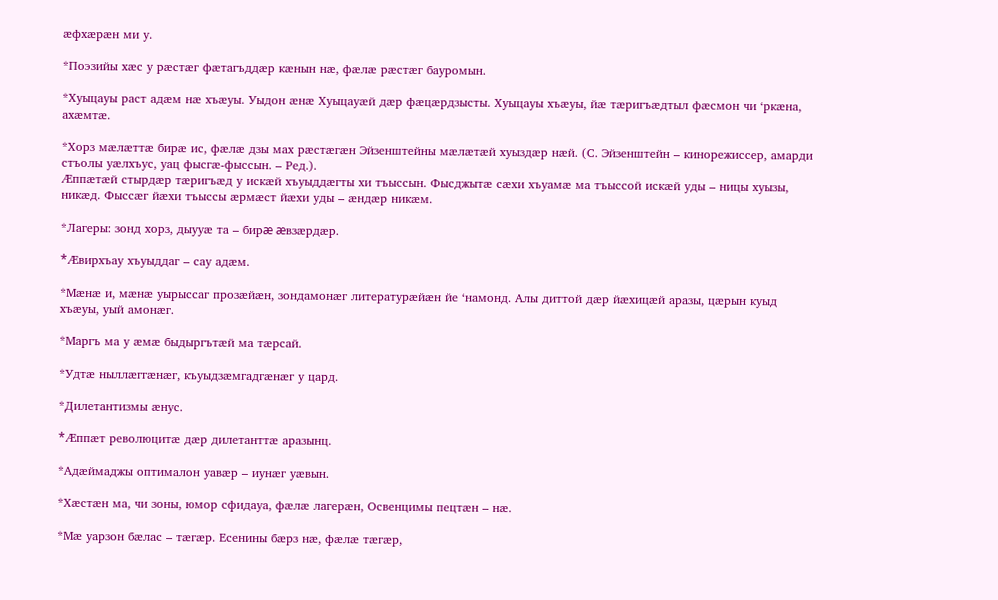æфхæрæн ми у.

*Поэзийы хæс у рæстæг фæтагъддæр кæнын нæ, фæлæ рæстæг бауромын.

*Хуыцауы раст адæм нæ хъæуы. Уыдон æнæ Хуыцауæй дæр фæцæрдзысты. Хуыцауы хъæуы, йæ тæригъæдтыл фæсмон чи ‘ркæна, ахæмтæ.

*Хорз мæлæттæ бирæ ис, фæлæ дзы мах рæстæгæн Эйзенштейны мæлæтæй хуыздæр нæй. (С. Эйзенштейн – кинорежиссер, амарди стъолы уæлхъус, уац фысгæ-фыссын. – Ред.).
Æппæтæй стырдæр тæригъæд у искæй хъуыддæгты хи тъыссын. Фысджытæ сæхи хъуамæ ма тъыссой искæй уды – ницы хуызы, никæд. Фыссæг йæхи тъыссы æрмæст йæхи уды – æндæр никæм.

*Лагеры: зонд хорз, дыууæ та – бирæ æвзæрдæр.

*Æвирхъау хъуыддаг – сау адæм.

*Мæнæ и, мæнæ уырыссаг прозæйæн, зондамонæг литературæйæн йе ‘намонд. Алы диттой дæр йæхицæй аразы, цæрын куыд хъæуы, уый амонæг.

*Маргъ ма у æмæ быдыргътæй ма тæрсай.

*Удтæ ныллæггæнæг, къуыдзæмгадгæнæг у цард.

*Дилетантизмы æнус.

*Æппæт революцитæ дæр дилетанттæ аразынц.

*Адæймаджы оптималон уавæр – иунæг уæвын.

*Хæстæн ма, чи зоны, юмор сфидауа, фæлæ лагерæн, Освенцимы пецтæн – нæ.

*Мæ уарзон бæлас – тæгæр. Есенины бæрз нæ, фæлæ тæгæр,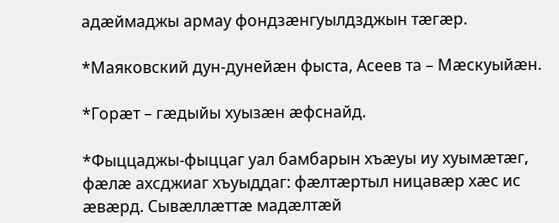адæймаджы армау фондзæнгуылдзджын тæгæр.

*Маяковский дун-дунейæн фыста, Асеев та – Мæскуыйæн.

*Горæт – гæдыйы хуызæн æфснайд.

*Фыццаджы-фыццаг уал бамбарын хъæуы иу хуымæтæг, фæлæ ахсджиаг хъуыддаг: фæлтæртыл ницавæр хæс ис æвæрд. Сывæллæттæ мадæлтæй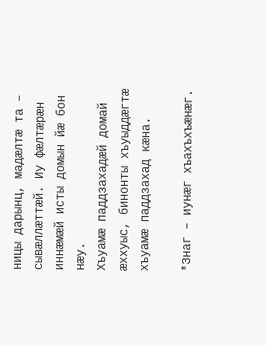ницы дарынц, мадæлтæ та – сывæллæттæй. Иу фæлтæрæн иннæмæй исты домын йæ бон нæу.
Хъуамæ паддзахадæй домай æххуыс, бинонты хъуыддæгтæ хъуамæ паддзахад кæна.

*Знаг – иунæг хъахъхъæнæг.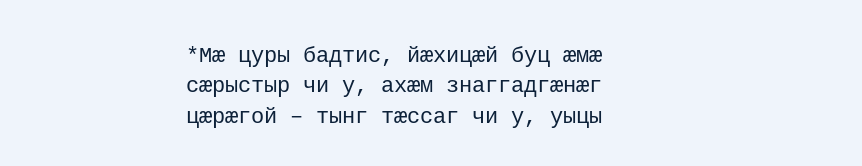*Мæ цуры бадтис, йæхицæй буц æмæ сæрыстыр чи у, ахæм знаггадгæнæг цæрæгой – тынг тæссаг чи у, уыцы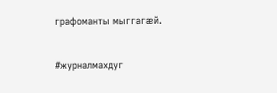графоманты мыггагæй.

#журналмахдуг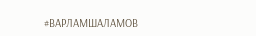#ВАРЛАМШАЛАМОВ